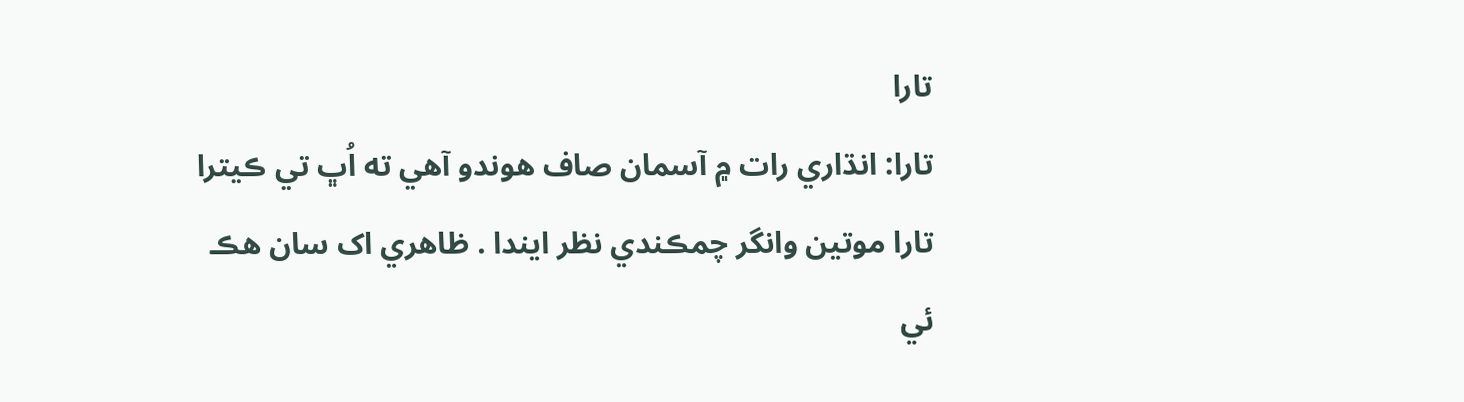تارا
تارا: انڌاري رات ۾ آسمان صاف هوندو آهي ته اُڀ تي ڪيترا تارا موتين وانگر چمڪندي نظر ايندا . ظاهري اک سان هڪ ئي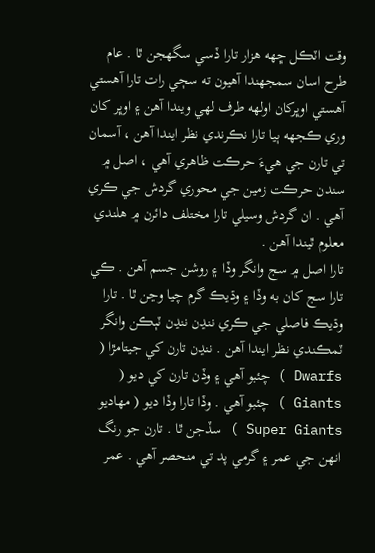وقت اٽڪل ڇهه هزار تارا ڏسي سگهجن ٿا . عام طرح اسان سمجهندا آهيون ته سڄي رات تارا آهستي آهستي اوڀرکان اولهه طرف لهي ويندا آهن ۽ اوڀر کان وري ڪجهه ٻيا تارا نڪرندي نظر ايندا آهن ، آسمان تي تارن جي هيءَ حرڪت ظاهري آهي ، اصل ۾ سندن حرڪت زمين جي محوري گردش جي ڪري آهي . ان گردش وسيلي تارا مختلف دائرن ۾ هلندي معلوم ٿيندا آهن .
تارا اصل ۾ سج وانگر وڏا ۽ روشن جسم آهن . ڪي تارا سج کان به وڏا ۽ وڌيڪ گرم چيا وڃن ٿا . تارا وڌيڪ فاصلي جي ڪري ننڍن ننڍن ٽٻڪن وانگر ٽمڪندي نظر ايندا آهن . ننڍن تارن کي جيتامڙا ( Dwarfs ) چئبو آهي ۽ وڏن تارن کي ديو ( Giants ) چئبو آهي . وڏا تارا وڏا ديو ( مهاديو Super Giants ) سڏجن ٿا . تارن جو رنگ انهن جي عمر ۽ گرمي پد تي منحصر آهي . عمر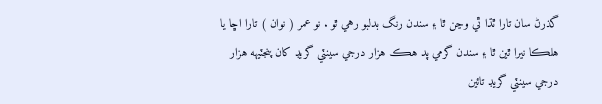گذرڻ سان تارا ٿڌا ٿي وڃن ٿا ۽ سندن رنگ بدلبو رهي ٿو . نو عمر ( نوان ) تارا اڇا يا هلڪا نيرا ٿين ٿا ۽ سندن گرمي پد هڪ هزار درجي سينٽي گريڊ کان پنجٽيهه هزار درجي سينٽي گريڊ تائين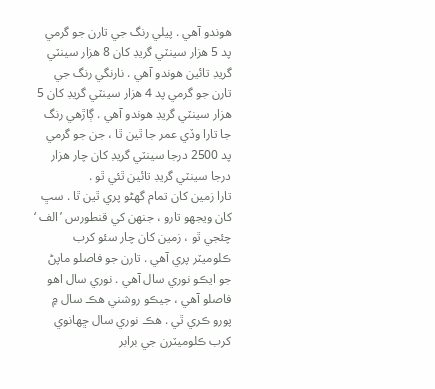هوندو آهي . پيلي رنگ جي تارن جو گرمي پد 5 هزار سينٽي گريڊ کان 8 هزار سينٽي گريڊ تائين هوندو آهي . نارنگي رنگ جي تارن جو گرمي پد 4 هزار سينٽي گريڊ کان 5 هزار سينٽي گريڊ هوندو آهي . ڳاڙهي رنگ جا تارا وڏي عمر جا ٿين ٿا ، جن جو گرمي پد 2500 درجا سينٽي گريڊ کان چار هزار درجا سينٽي گريڊ تائين ٿئي ٿو .
تارا زمين کان تمام گهڻو پري ٿين ٿا . سڀ کان ويجهو تارو ، جنهن کي قنطورس ’الف ‘ چئجي ٿو ، زمين کان چار سئو کرب ڪلوميٽر پري آهي . تارن جو فاصلو ماپڻ جو ايڪو نوري سال آهي . نوري سال اهو فاصلو آهي ، جيڪو روشني هڪ سال ۾ پورو ڪري ٿي . هڪ نوري سال ڇهانوي کرب ڪلوميٽرن جي برابر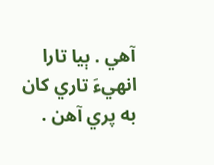آهي . ٻيا تارا انهيءَ تاري کان به پري آهن .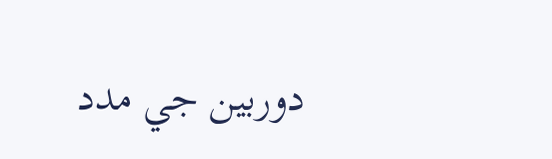دوربين جي مدد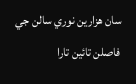سان هزارين نوري سالن جي فاصلن تائين تارا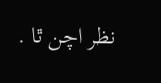نظر اچن ٿا .